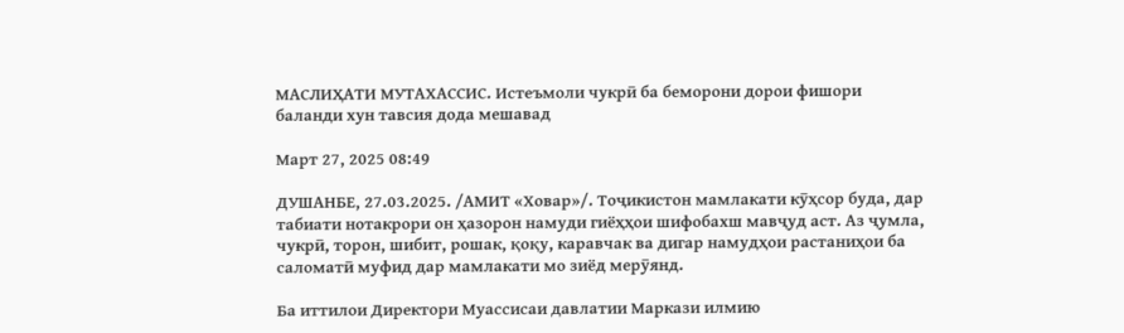МАСЛИҲАТИ МУТАХАССИС. Истеъмоли чукрӣ ба беморони дорои фишори баланди хун тавсия дода мешавад

Март 27, 2025 08:49

ДУШАНБЕ, 27.03.2025. /АМИТ «Ховар»/. Тоҷикистон мамлакати кӯҳсор буда, дар табиати нотакрори он ҳазорон намуди гиёҳҳои шифобахш мавҷуд аст. Аз ҷумла, чукрӣ, торон, шибит, рошак, қоқу, каравчак ва дигар намудҳои растаниҳои ба саломатӣ муфид дар мамлакати мо зиёд мерӯянд.

Ба иттилои Директори Муассисаи давлатии Маркази илмию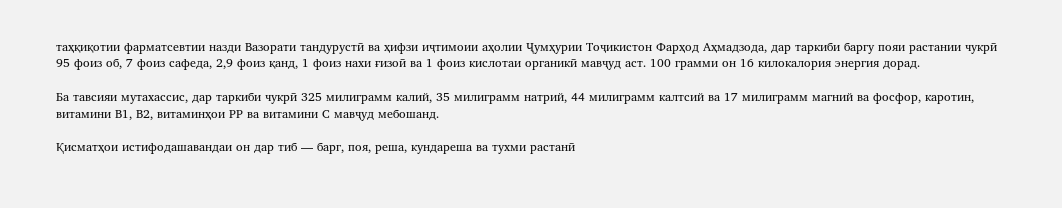таҳқиқотии фарматсевтии назди Вазорати тандурустӣ ва ҳифзи иҷтимоии аҳолии Ҷумҳурии Тоҷикистон Фарҳод Аҳмадзода, дар таркиби баргу пояи растании чукрӣ 95 фоиз об, 7 фоиз сафеда, 2,9 фоиз қанд, 1 фоиз нахи ғизоӣ ва 1 фоиз кислотаи органикӣ мавҷуд аст. 100 грамми он 16 килокалория энергия дорад.

Ба тавсияи мутахассис, дар таркиби чукрӣ 325 милиграмм калий, 35 милиграмм натрий, 44 милиграмм калтсий ва 17 милиграмм магний ва фосфор, каротин, витамини B1, B2, витаминҳои PP ва витамини С мавҷуд мебошанд.

Қисматҳои истифодашавандаи он дар тиб — барг, поя, реша, кундареша ва тухми растанӣ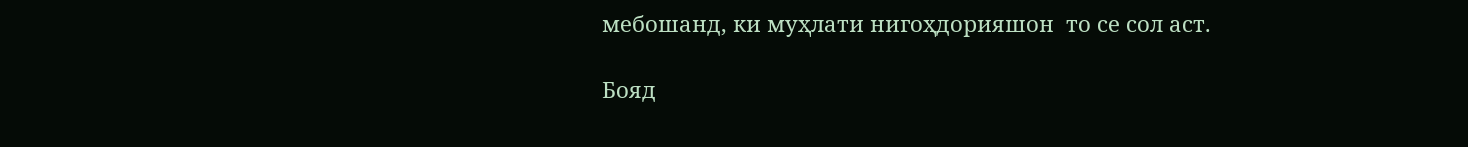мебошанд, ки муҳлати нигоҳдорияшон  то се сол аст.

Бояд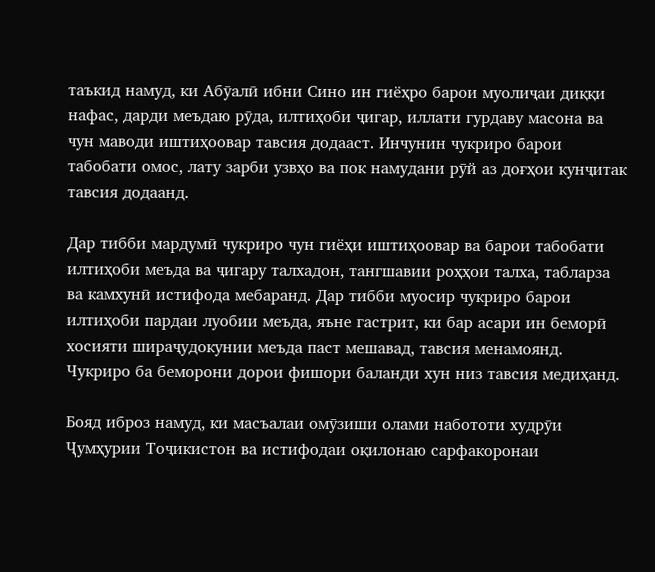таъкид намуд, ки Абӯалӣ ибни Сино ин гиёҳро барои муолиҷаи диққи нафас, дарди меъдаю рӯда, илтиҳоби ҷигар, иллати гурдаву масона ва чун маводи иштиҳоовар тавсия додааст. Инчунин чукриро барои табобати омос, лату зарби узвҳо ва пок намудани рӯй аз доғҳои кунҷитак тавсия додаанд.

Дар тибби мардумӣ чукриро чун гиёҳи иштиҳоовар ва барои табобати илтиҳоби меъда ва ҷигару талхадон, тангшавии роҳҳои талха, табларза ва камхунӣ истифода мебаранд. Дар тибби муосир чукриро барои илтиҳоби пардаи луобии меъда, яъне гастрит, ки бар асари ин беморӣ хосияти шираҷудокунии меъда паст мешавад, тавсия менамоянд. Чукриро ба беморони дорои фишори баланди хун низ тавсия медиҳанд.

Бояд иброз намуд, ки масъалаи омӯзиши олами набототи худрӯи Ҷумҳурии Тоҷикистон ва истифодаи оқилонаю сарфакоронаи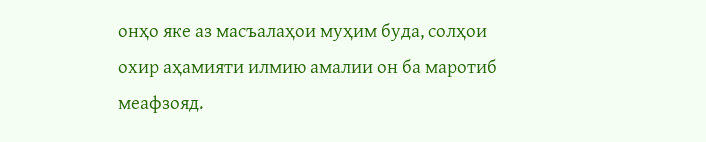онҳо яке аз масъалаҳои муҳим буда, солҳои охир аҳамияти илмию амалии он ба маротиб меафзояд.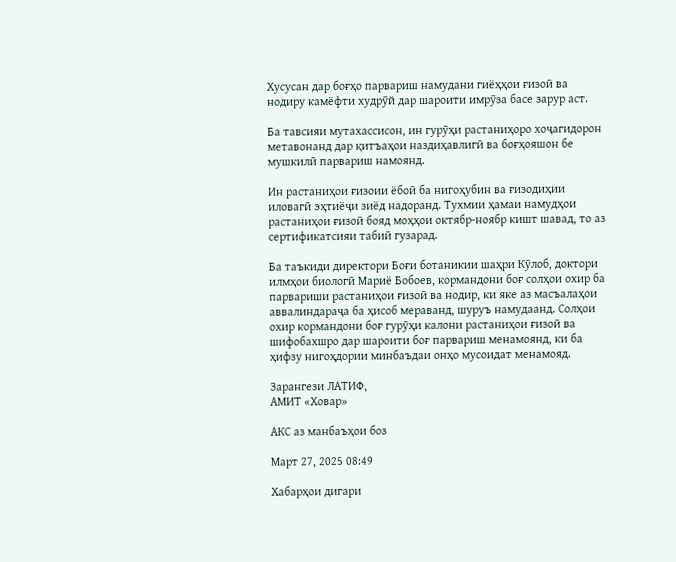Хусусан дар боғҳо парвариш намудани гиёҳҳои ғизоӣ ва нодиру камёфти худрӯй дар шароити имрӯза басе зарур аст.

Ба тавсияи мутахассисон, ин гурӯҳи растаниҳоро хоҷагидорон метавонанд дар қитъаҳои наздиҳавлигӣ ва боғҳояшон бе мушкилӣ парвариш намоянд.

Ин растаниҳои ғизоии ёбоӣ ба нигоҳубин ва ғизодиҳии иловагӣ эҳтиёҷи зиёд надоранд. Тухмии ҳамаи намудҳои растаниҳои ғизоӣ бояд моҳҳои октябр-ноябр кишт шавад, то аз сертификатсияи табиӣ гузарад.

Ба таъкиди директори Боғи ботаникии шаҳри Кӯлоб, доктори илмҳои биологӣ Мариё Бобоев, кормандони боғ солҳои охир ба парвариши растаниҳои ғизоӣ ва нодир, ки яке аз масъалаҳои аввалиндараҷа ба ҳисоб мераванд, шуруъ намудаанд. Солҳои охир кормандони боғ гурӯҳи калони растаниҳои ғизоӣ ва шифобахшро дар шароити боғ парвариш менамоянд, ки ба ҳифзу нигоҳдории минбаъдаи онҳо мусоидат менамояд.

Зарангези ЛАТИФ,
АМИТ «Ховар»

АКС аз манбаъҳои боз

Март 27, 2025 08:49

Хабарҳои дигари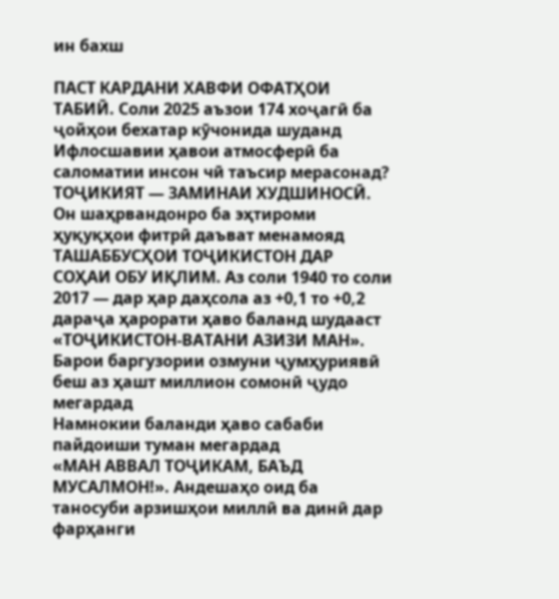ин бахш

ПАСТ КАРДАНИ ХАВФИ ОФАТҲОИ ТАБИӢ. Соли 2025 аъзои 174 хоҷагӣ ба ҷойҳои бехатар кӯчонида шуданд
Ифлосшавии ҳавои атмосферӣ ба саломатии инсон чӣ таъсир мерасонад?
ТОҶИКИЯТ — ЗАМИНАИ ХУДШИНОСӢ. Он шаҳрвандонро ба эҳтироми ҳуқуқҳои фитрӣ даъват менамояд
ТАШАББУСҲОИ ТОҶИКИСТОН ДАР СОҲАИ ОБУ ИҚЛИМ. Аз соли 1940 то соли 2017 — дар ҳар даҳсола аз +0,1 то +0,2 дараҷа ҳарорати ҳаво баланд шудааст
«ТОҶИКИСТОН-ВАТАНИ АЗИЗИ МАН». Барои баргузории озмуни ҷумҳуриявӣ беш аз ҳашт миллион сомонӣ ҷудо мегардад
Намнокии баланди ҳаво сабаби пайдоиши туман мегардад
«МАН АВВАЛ ТОҶИКАМ, БАЪД МУСАЛМОН!». Андешаҳо оид ба таносуби арзишҳои миллӣ ва динӣ дар фарҳанги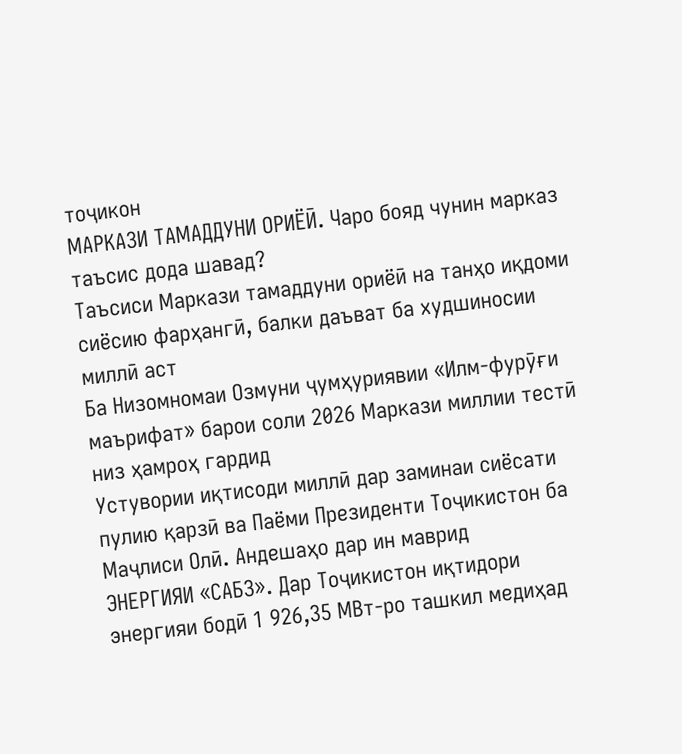тоҷикон
МАРКАЗИ ТАМАДДУНИ ОРИЁӢ. Чаро бояд чунин марказ таъсис дода шавад?
Таъсиси Маркази тамаддуни ориёӣ на танҳо иқдоми сиёсию фарҳангӣ, балки даъват ба худшиносии миллӣ аст
Ба Низомномаи Озмуни ҷумҳуриявии «Илм-фурӯғи маърифат» барои соли 2026 Маркази миллии тестӣ низ ҳамроҳ гардид
Устувории иқтисоди миллӣ дар заминаи сиёсати пулию қарзӣ ва Паёми Президенти Тоҷикистон ба Маҷлиси Олӣ. Андешаҳо дар ин маврид
ЭНЕРГИЯИ «САБЗ». Дар Тоҷикистон иқтидори энергияи бодӣ 1 926,35 МВт-ро ташкил медиҳад